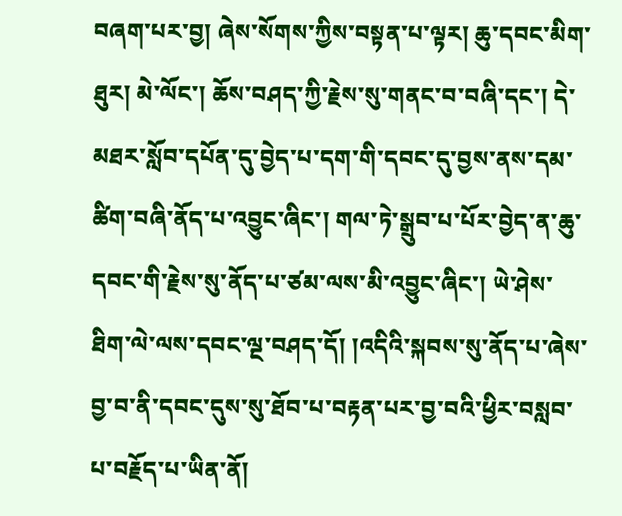བཞག་པར་བྱ། ཞེས་སོགས་ཀྱིས་བསྟན་པ་ལྟར། ཆུ་དབང་མིག་ཐུར། མེ་ལོང་། ཆོས་བཤད་ཀྱི་རྗེས་སུ་གནང་བ་བཞི་དང་། དེ་མཐར་སློབ་དཔོན་དུ་བྱེད་པ་དག་གི་དབང་དུ་བྱས་ནས་དམ་ཚིག་བཞི་ནོད་པ་འབྱུང་ཞིང་། གལ་ཏེ་སྒྲུབ་པ་པོར་བྱེད་ན་ཆུ་དབང་གི་རྗེས་སུ་ནོད་པ་ཙམ་ལས་མི་འབྱུང་ཞིང་། ཡེ་ཤེས་ཐིག་ལེ་ལས་དབང་ལྔ་བཤད་དོ། །འདིའི་སྐབས་སུ་ནོད་པ་ཞེས་བྱ་བ་ནི་དབང་དུས་སུ་ཐོབ་པ་བརྟན་པར་བྱ་བའི་ཕྱིར་བསླབ་པ་བརྗོད་པ་ཡིན་ནོ།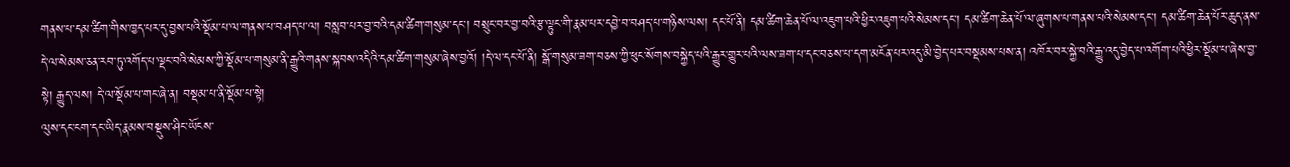གནས་པ་དམ་ཚིག་གིས་ཁྱད་པར་དུ་བྱས་པའི་སྡོམ་པ་ལ་གནས་པ་བཤད་པ་ལ། བསླབ་པར་བྱ་བའི་དམ་ཚིག་གསུམ་དང་། བསྲུང་བར་བྱ་བའི་རྩ་ལྟུང་གི་རྣམ་པར་དབྱེ་བ་བཤད་པ་གཉིས་ལས། དང་པོ་ནི། དམ་ཚིག་ཆེན་པོ་ལ་འཇུག་པའི་ཕྱིར་འཇུག་པའི་སེམས་དང་། དམ་ཚིག་ཆེན་པོ་ལ་ཞུགས་པ་གནས་པའི་སེམས་དང་། དམ་ཚིག་ཆེན་པོར་ཆུད་ནས་དེ་ལ་སེམས་ཅན་རབ་ཏུ་འགོད་པ་ལྡང་བའི་སེམས་ཀྱི་སྡོམ་པ་གསུམ་ནི་རྒྱུའི་གནས་སྐབས་འདིའི་དམ་ཚིག་གསུམ་ཞེས་བྱའོ། །དེ་ལ་དང་པོ་ནི། སྒོ་གསུམ་ཟག་བཅས་ཀྱི་ཕུང་སོགས་བསྐྱེད་པའི་རྒྱུར་གྱུར་པའི་ལས་ཟག་པ་དང་བཅས་པ་དག་མངོན་པར་འདུ་མི་བྱེད་པར་བསྡམས་པས་ན། འཁོར་བར་སྐྱེ་བའི་རྒྱུ་འདུ་བྱེད་པ་འགོག་པའི་ཕྱིར་སྡོམ་པ་ཞེས་བྱ་སྟེ། རྒྱུད་ལས། དེ་ལ་སྡོམ་པ་གང་ཞེ་ན། བསྡམ་པ་ནི་སྡོམ་པ་སྟེ།
ལུས་དང་ངག་དང་ཡིད་རྣམས་བསྡུས་ཤིང་ཡོངས་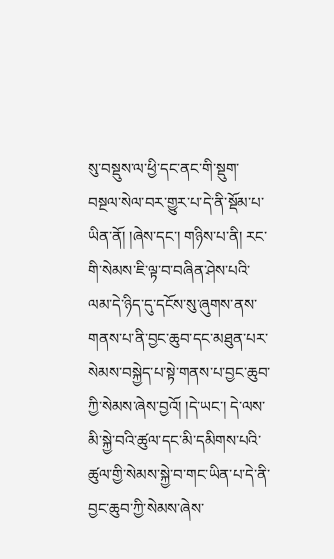སུ་བསྡུས་ལ་ཕྱི་དང་ནང་གི་སྡུག་བསྔལ་སེལ་བར་གྱུར་པ་དེ་ནི་སྡོམ་པ་ཡིན་ནོ། །ཞེས་དང་། གཉིས་པ་ནི། རང་གི་སེམས་ཇི་ལྟ་བ་བཞིན་ཤེས་པའི་ལམ་དེ་ཉིད་དུ་དངོས་སུ་ཞུགས་ནས་གནས་པ་ནི་བྱང་ཆུབ་དང་མཐུན་པར་སེམས་བསྐྱེད་པ་སྟེ་གནས་པ་བྱང་ཆུབ་ཀྱི་སེམས་ཞེས་བྱའོ། །དེ་ཡང་། དེ་ལས་མི་སྐྱེ་བའི་ཚུལ་དང་མི་དམིགས་པའི་ཚུལ་གྱི་སེམས་སྐྱེ་བ་གང་ཡིན་པ་དེ་ནི་བྱང་ཆུབ་ཀྱི་སེམས་ཞེས་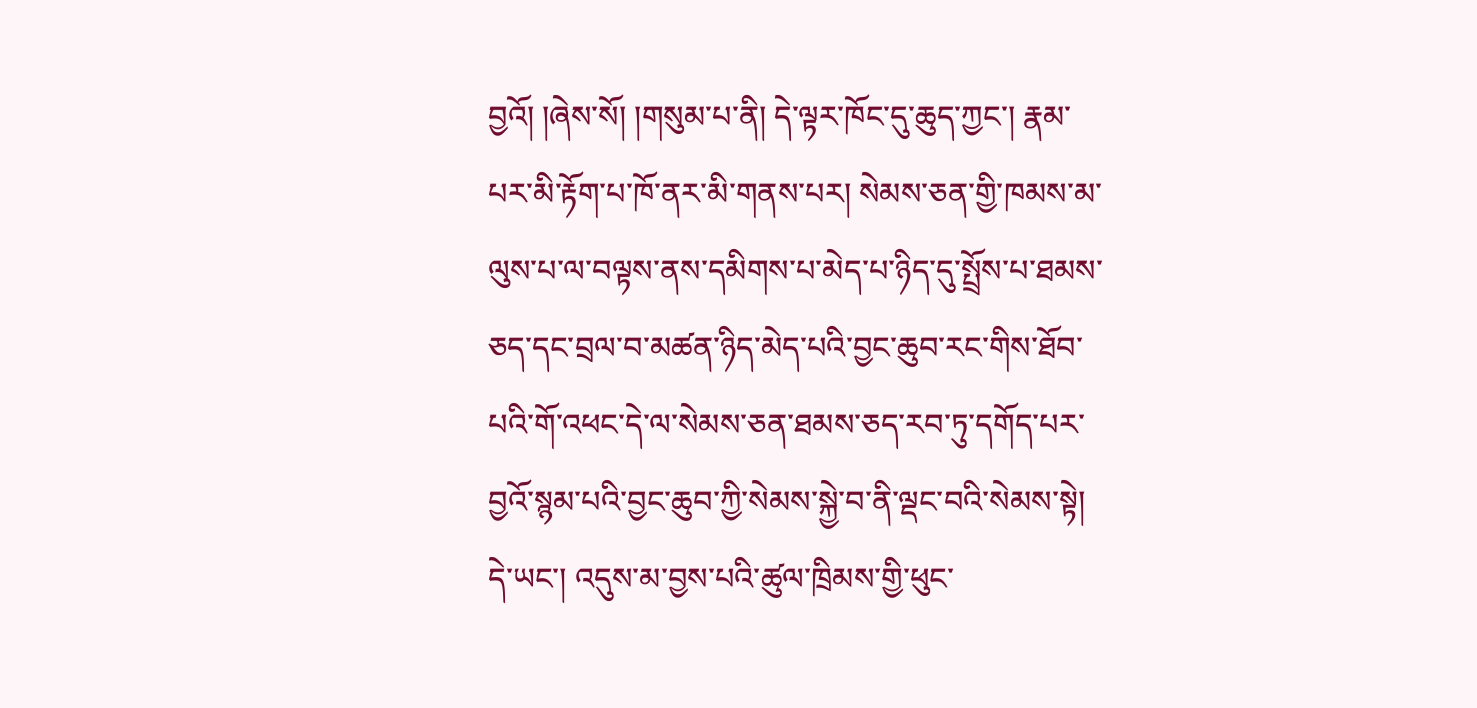བྱའོ། །ཞེས་སོ། །གསུམ་པ་ནི། དེ་ལྟར་ཁོང་དུ་ཆུད་ཀྱང་། རྣམ་པར་མི་རྟོག་པ་ཁོ་ནར་མི་གནས་པར། སེམས་ཅན་གྱི་ཁམས་མ་ལུས་པ་ལ་བལྟས་ནས་དམིགས་པ་མེད་པ་ཉིད་དུ་སྤྲོས་པ་ཐམས་ཅད་དང་བྲལ་བ་མཚན་ཉིད་མེད་པའི་བྱང་ཆུབ་རང་གིས་ཐོབ་པའི་གོ་འཕང་དེ་ལ་སེམས་ཅན་ཐམས་ཅད་རབ་ཏུ་དགོད་པར་བྱའོ་སྙམ་པའི་བྱང་ཆུབ་ཀྱི་སེམས་སྐྱེ་བ་ནི་ལྡང་བའི་སེམས་སྟེ། དེ་ཡང་། འདུས་མ་བྱས་པའི་ཚུལ་ཁྲིམས་གྱི་ཕུང་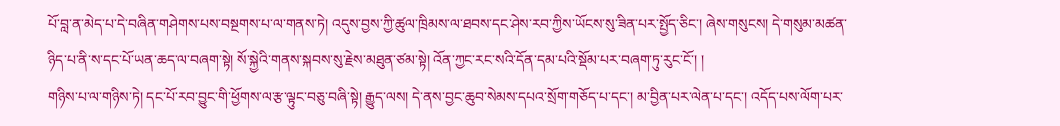པོ་བླ་ན་མེད་པ་དེ་བཞིན་གཤེགས་པས་བསྔགས་པ་ལ་གནས་ཏེ། འདུས་བྱས་ཀྱི་ཚུལ་ཁྲིམས་ལ་ཐབས་དང་ཤེས་རབ་ཀྱིས་ཡོངས་སུ་ཟིན་པར་སྤྱོད་ཅིང་། ཞེས་གསུངས། དེ་གསུམ་མཚན་ཉིད་པ་ནི་ས་དང་པོ་ཡན་ཆད་ལ་བཞག་སྟེ། སོ་སྐྱེའི་གནས་སྐབས་སུ་རྗེས་མཐུན་ཙམ་སྟེ། འོན་ཀྱང་རང་སའི་དོན་དམ་པའི་སྡོམ་པར་བཞག་ཏུ་རུང་ངོ་། །
གཉིས་པ་ལ་གཉིས་ཏེ། དང་པོ་རབ་བྱུང་གི་ཕྱོགས་ལ་རྩ་ལྟུང་བཅུ་བཞི་སྟེ། རྒྱུད་ལས། དེ་ནས་བྱང་ཆུབ་སེམས་དཔའ་སྲོག་གཅོད་པ་དང་། མ་བྱིན་པར་ལེན་པ་དང་། འདོད་པས་ལོག་པར་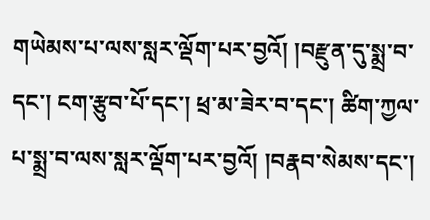གཡེམས་པ་ལས་སླར་ལྡོག་པར་བྱའོ། །བརྫུན་དུ་སྨྲ་བ་དང་། ངག་རྩུབ་པོ་དང་། ཕྲ་མ་ཟེར་བ་དང་། ཚིག་ཀྱལ་པ་སྨྲ་བ་ལས་སླར་ལྡོག་པར་བྱའོ། །བརྣབ་སེམས་དང་།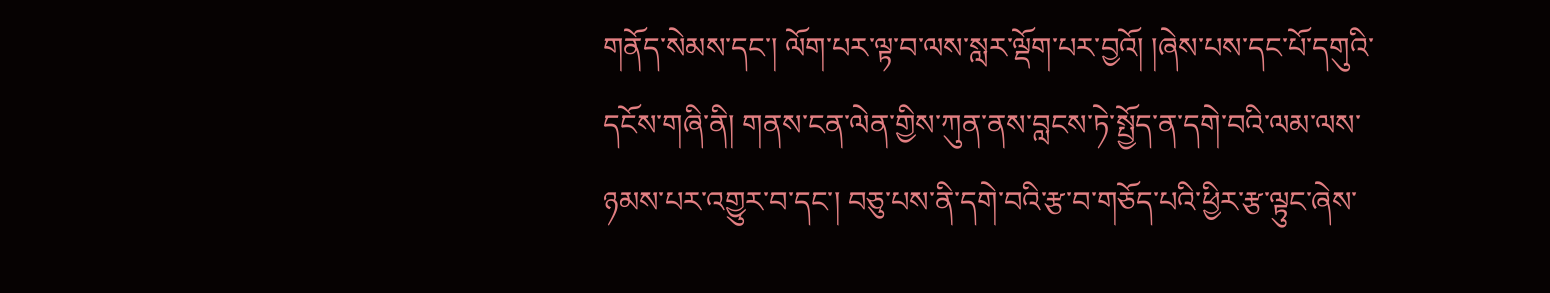གནོད་སེམས་དང་། ལོག་པར་ལྟ་བ་ལས་སླར་ལྡོག་པར་བྱའོ། །ཞེས་པས་དང་པོ་དགུའི་དངོས་གཞི་ནི། གནས་ངན་ལེན་གྱིས་ཀུན་ནས་བླངས་ཏེ་སྤྱོད་ན་དགེ་བའི་ལམ་ལས་ཉམས་པར་འགྱུར་བ་དང་། བཅུ་པས་ནི་དགེ་བའི་རྩ་བ་གཅོད་པའི་ཕྱིར་རྩ་ལྟུང་ཞེས་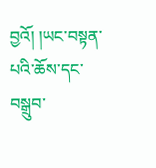བྱའོ། །ཡང་བསྟན་པའི་ཆོས་དང་བསྒྲུབ་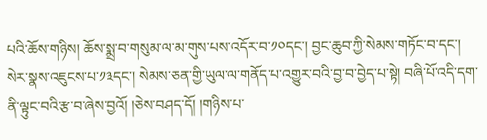པའི་ཆོས་གཉིས། ཆོས་སྨྲ་བ་གསུམ་ལ་མ་གུས་པས་འདོར་བ་༡༠དང་། བྱང་ཆུབ་ཀྱི་སེམས་གཏོང་བ་དང་། སེར་སྣས་འཇུངས་པ་༡༣དང་། སེམས་ཅན་གྱི་ཡུལ་ལ་གནོད་པ་འགྱུར་བའི་བྱ་བ་བྱེད་པ་སྟེ། བཞི་པོ་འདི་དག་ནི་ལྟུང་བའི་རྩ་བ་ཞེས་བྱའོ། །ཅེས་བཤད་དོ། །གཉིས་པ་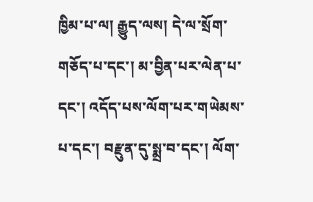ཁྱིམ་པ་ལ། རྒྱུད་ལས། དེ་ལ་སྲོག་གཅོད་པ་དང་། མ་བྱིན་པར་ལེན་པ་དང་། འདོད་པས་ལོག་པར་གཡེམས་པ་དང་། བརྫུན་དུ་སྨྲ་བ་དང་། ལོག་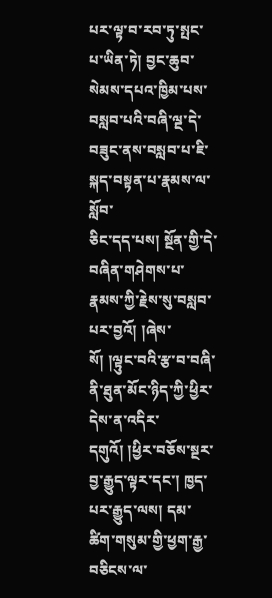པར་ལྟ་བ་རབ་ཏུ་སྤང་པ་ཡིན་ཏེ། བྱང་ཆུབ་སེམས་དཔའ་ཁྱིམ་པས་བསླབ་པའི་བཞི་ལྔ་དེ་བཟུང་ནས་བསླབ་པ་ཇི་སྐད་བསྟན་པ་རྣམས་ལ་སློབ་
ཅིང་དད་པས། སྔོན་གྱི་དེ་བཞིན་གཤེགས་པ་རྣམས་ཀྱི་རྗེས་སུ་བསླབ་པར་བྱའོ། །ཞེས་སོ། །ལྟུང་བའི་རྩ་བ་བཞི་ནི་ཐུན་མོང་ཉིད་ཀྱི་ཕྱིར་དེས་ན་འདིར་དགུའོ། །ཕྱིར་བཅོས་སྔར་བྱ་རྒྱུད་ལྟར་དང་། ཁྱད་པར་རྒྱུད་ལས། དམ་ཚིག་གསུམ་གྱི་ཕྱག་རྒྱ་བཅིངས་ལ་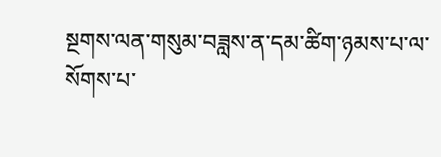སྔགས་ལན་གསུམ་བཟླས་ན་དམ་ཚིག་ཉམས་པ་ལ་སོགས་པ་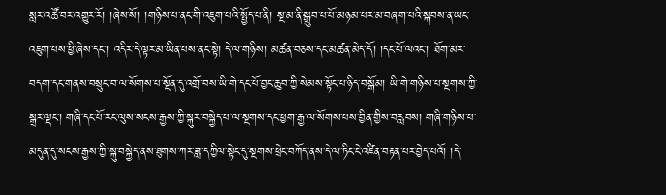སླར་འཚོ་བར་འགྱུར་རོ། །ཞེས་སོ། །གཉིས་པ་ནང་གི་འཇུག་པའི་སྤྱོད་པ་ནི། སྔ་མ་ནི་སྒྲུབ་པ་པོ་མཉམ་པར་མ་བཞག་པའི་སྐབས་ན་ཡང་འཇུག་པས་ཕྱི་ཞེས་དང་། འདིར་དེ་ལྟར་མ་ཡིན་པས་ནང་སྟེ། དེ་ལ་གཉིས། མཚན་བཅས་དང་མཚན་མེད་དོ། །དང་པོ་ལའང་། ཐོག་མར་བདག་དང་གནས་བསྲུང་བ་ལ་སོགས་པ་སྔོན་དུ་འགྲོ་བས་ཡི་གེ་དང་པོ་བྱང་ཆུབ་ཀྱི་སེམས་སྟོང་པ་ཉིད་བསྒོམ། ཡི་གེ་གཉིས་པ་སྔགས་ཀྱི་སྒྲར་ལྡང་། གཞི་དང་པོ་རང་ལུས་སངས་རྒྱས་ཀྱི་སྐུར་བསྐྱེད་པ་ལ་སྔགས་དང་ཕྱག་རྒྱ་ལ་སོགས་པས་བྱིན་གྱིས་བརླབས། གཞི་གཉིས་པ་མདུན་དུ་སངས་རྒྱས་ཀྱི་སྐུ་བསྐྱེད་ནས་ཐུགས་ཀར་ཟླ་དཀྱིལ་སྟེང་དུ་སྔགས་ཕྲེང་བཀོད་ནས་དེ་ལ་ཏིང་ངེ་འཛིན་བརྟན་པར་བྱེད་པའོ། །དེ་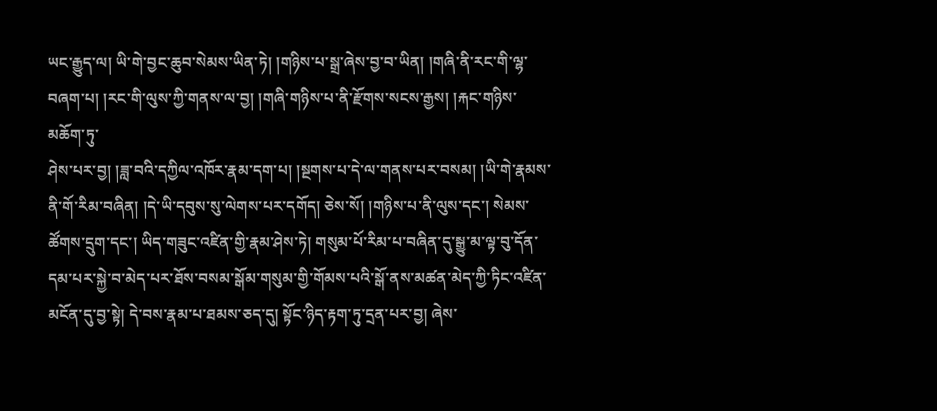ཡང་རྒྱུད་ལ། ཡི་གེ་བྱང་ཆུབ་སེམས་ཡིན་ཏེ། །གཉིས་པ་སྒྲ་ཞེས་བྱ་བ་ཡིན། །གཞི་ནི་རང་གི་ལྷ་བཞག་པ། །རང་གི་ལུས་ཀྱི་གནས་ལ་བྱ། །གཞི་གཉིས་པ་ནི་རྫོགས་སངས་རྒྱས། །རྐང་གཉིས་མཆོག་ཏུ་
ཤེས་པར་བྱ། །ཟླ་བའི་དཀྱིལ་འཁོར་རྣམ་དག་པ། །སྔགས་པ་དེ་ལ་གནས་པར་བསམ། །ཡི་གེ་རྣམས་ནི་གོ་རིམ་བཞིན། །དེ་ཡི་དབུས་སུ་ལེགས་པར་དགོད། ཅེས་སོ། །གཉིས་པ་ནི་ལུས་དང་། སེམས་ཚོགས་དྲུག་དང་། ཡིད་གཟུང་འཛིན་གྱི་རྣམ་ཤེས་ཏེ། གསུམ་པོ་རིམ་པ་བཞིན་དུ་སྒྱུ་མ་ལྟ་བུ་དོན་དམ་པར་སྐྱེ་བ་མེད་པར་ཐོས་བསམ་སྒོམ་གསུམ་གྱི་གོམས་པའི་སྒོ་ནས་མཚན་མེད་ཀྱི་ཏིང་འཛིན་མངོན་དུ་བྱ་སྟེ། དེ་བས་རྣམ་པ་ཐམས་ཅད་དུ། སྟོང་ཉིད་རྟག་ཏུ་དྲན་པར་བྱ། ཞེས་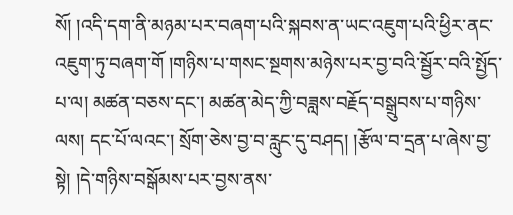སོ། །འདི་དག་ནི་མཉམ་པར་བཞག་པའི་སྐབས་ན་ཡང་འཇུག་པའི་ཕྱིར་ནང་འཇུག་ཏུ་བཞག་གོ །གཉིས་པ་གསང་སྔགས་མཉེས་པར་བྱ་བའི་སྦྱོར་བའི་སྤྱོད་པ་ལ། མཚན་བཅས་དང་། མཚན་མེད་ཀྱི་བཟླས་བརྗོད་བསྒྲུབས་པ་གཉིས་ལས། དང་པོ་ལའང་། སྲོག་ཅེས་བྱ་བ་རླུང་དུ་བཤད། །རྩོལ་བ་དྲན་པ་ཞེས་བྱ་སྟེ། །དེ་གཉིས་བསྒོམས་པར་བྱས་ནས་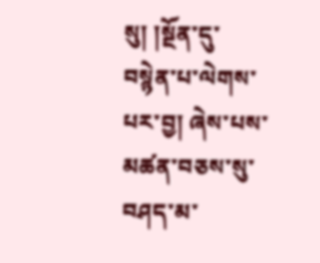སུ། །སྔོན་དུ་བསྙེན་པ་ལེགས་པར་བྱ། ཞེས་པས་མཚན་བཅས་སུ་བཤད་མ་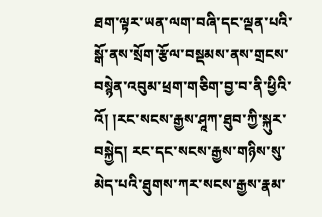ཐག་ལྟར་ཡན་ལག་བཞི་དང་ལྡན་པའི་སྒོ་ནས་སྲོག་རྩོལ་བསྡམས་ནས་གྲངས་བསྙེན་འབུམ་ཕྲག་གཅིག་བྱ་བ་ནི་ཕྱིའི་འོ། །རང་སངས་རྒྱས་ཤཱཀ་ཐུབ་ཀྱི་སྐུར་བསྐྱེད། རང་དང་སངས་རྒྱས་གཉིས་སུ་མེད་པའི་ཐུགས་ཀར་སངས་རྒྱས་རྣམ་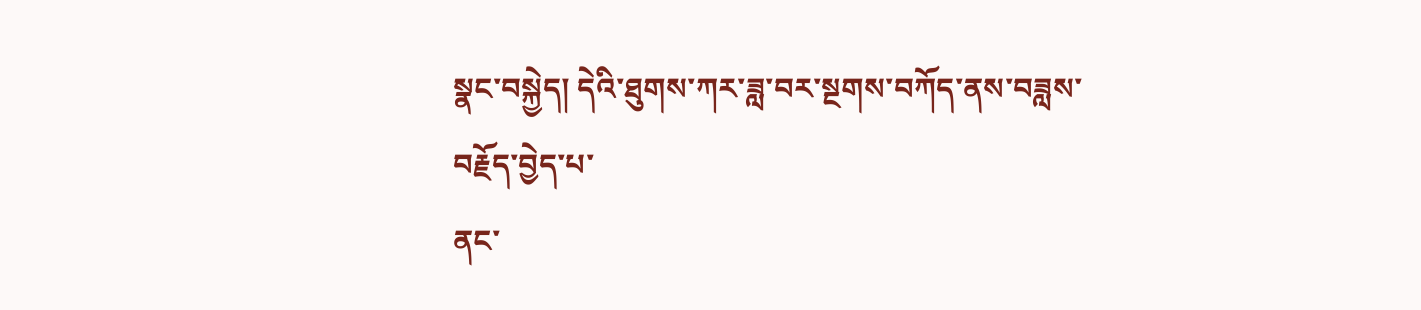སྣང་བསྐྱེད། དེའི་ཐུགས་ཀར་ཟླ་བར་སྔགས་བཀོད་ནས་བཟླས་བརྗོད་བྱེད་པ་
ནང་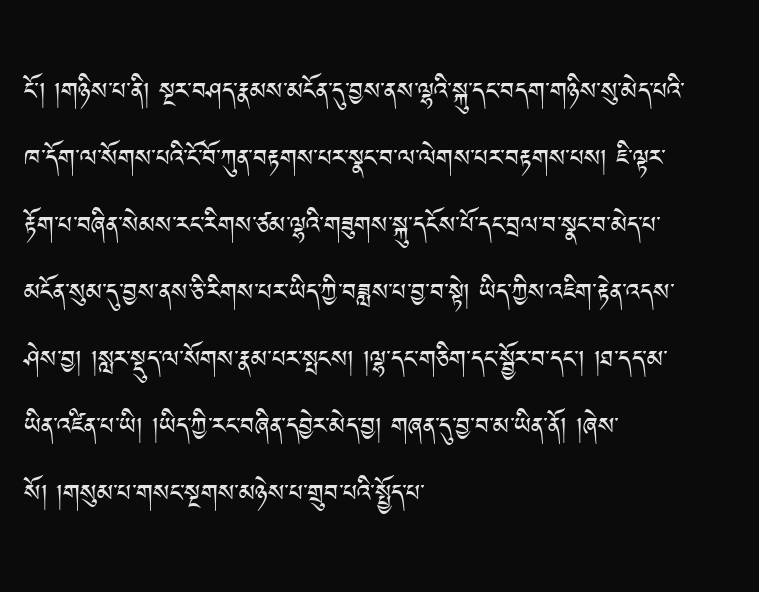ངོ་། །གཉིས་པ་ནི། སྔར་བཤད་རྣམས་མངོན་དུ་བྱས་ནས་ལྷའི་སྐུ་དང་བདག་གཉིས་སུ་མེད་པའི་ཁ་དོག་ལ་སོགས་པའི་ངོ་བོ་ཀུན་བརྟགས་པར་སྣང་བ་ལ་ལེགས་པར་བརྟགས་པས། ཇི་ལྟར་རྟོག་པ་བཞིན་སེམས་རང་རིགས་ཙམ་ལྷའི་གཟུགས་སྐུ་དངོས་པོ་དང་བྲལ་བ་སྣང་བ་མེད་པ་མངོན་སུམ་དུ་བྱས་ནས་ཅི་རིགས་པར་ཡིད་ཀྱི་བཟླས་པ་བྱ་བ་སྟེ། ཡིད་ཀྱིས་འཇིག་རྟེན་འདས་ཤེས་བྱ། །སླར་སྡུད་ལ་སོགས་རྣམ་པར་སྤངས། །ལྷ་དང་གཅིག་དང་སྦྱོར་བ་དང་། །ཐ་དད་མ་ཡིན་འཛིན་པ་ཡི། །ཡིད་ཀྱི་རང་བཞིན་དབྱེར་མེད་བྱ། གཞན་དུ་བྱ་བ་མ་ཡིན་ནོ། །ཞེས་སོ། །གསུམ་པ་གསང་སྔགས་མཉེས་པ་གྲུབ་པའི་སྤྱོད་པ་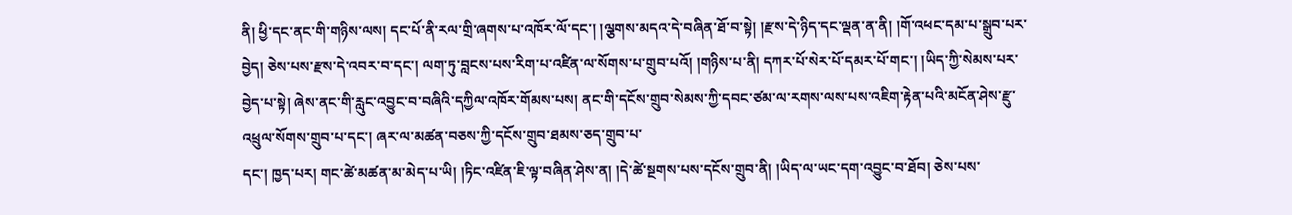ནི། ཕྱི་དང་ནང་གི་གཉིས་ལས། དང་པོ་ནི་རལ་གྲི་ཞགས་པ་འཁོར་ལོ་དང་། །ལྕགས་མདའ་དེ་བཞིན་ཐོ་བ་སྟེ། །རྫས་དེ་ཉིད་དང་ལྡན་ན་ནི། །གོ་འཕང་དམ་པ་སྒྲུབ་པར་བྱེད། ཅེས་པས་རྫས་དེ་འབར་བ་དང་། ལག་ཏུ་བླངས་པས་རིག་པ་འཛིན་ལ་སོགས་པ་གྲུབ་པའོ། །གཉིས་པ་ནི། དཀར་པོ་སེར་པོ་དམར་པོ་གང་། །ཡིད་ཀྱི་སེམས་པར་བྱེད་པ་སྟེ། ཞེས་ནང་གི་རླུང་འབྱུང་བ་བཞིའི་དཀྱིལ་འཁོར་གོམས་པས། ནང་གི་དངོས་གྲུབ་སེམས་ཀྱི་དབང་ཙམ་ལ་རགས་ལས་པས་འཇིག་རྟེན་པའི་མངོན་ཤེས་རྫུ་འཕྲུལ་སོགས་གྲུབ་པ་དང་། ཞར་ལ་མཚན་བཅས་ཀྱི་དངོས་གྲུབ་ཐམས་ཅད་གྲུབ་པ་
དང་། ཁྱད་པར། གང་ཚེ་མཚན་མ་མེད་པ་ཡི། །ཏིང་འཛིན་ཇི་ལྟ་བཞིན་ཤེས་ན། །དེ་ཚེ་སྔགས་པས་དངོས་གྲུབ་ནི། །ཡིད་ལ་ཡང་དག་འབྱུང་བ་ཐོབ། ཅེས་པས་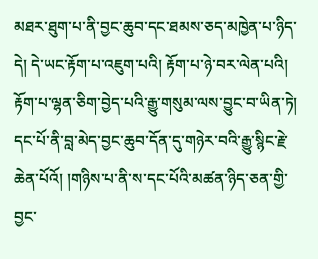མཐར་ཐུག་པ་ནི་བྱང་ཆུབ་དང་ཐམས་ཅད་མཁྱེན་པ་ཉིད་དེ། དེ་ཡང་རྟོག་པ་འཇུག་པའི། རྟོག་པ་ཉེ་བར་ལེན་པའི། རྟོག་པ་ལྷན་ཅིག་བྱེད་པའི་རྒྱུ་གསུམ་ལས་བྱུང་བ་ཡིན་ཏེ། དང་པོ་ནི་བླ་མེད་བྱང་ཆུབ་དོན་དུ་གཉེར་བའི་རྒྱུ་སྙིང་རྗེ་ཆེན་པོའོ། །གཉིས་པ་ནི་ས་དང་པོའི་མཚན་ཉིད་ཅན་གྱི་བྱང་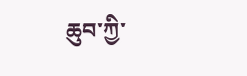ཆུབ་ཀྱི་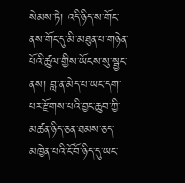སེམས་ཏེ། འདི་ཉིད་ས་གོང་ནས་གོང་དུ་མི་མཐུན་པ་གཉེན་པོའི་ཚུལ་གྱིས་ཡོངས་སུ་སྦྱང་ནས། བླ་ན་མེད་པ་ཡང་དག་པར་རྫོགས་པའི་བྱང་ཆུབ་ཀྱི་མཚན་ཉིད་ཅན་ཐམས་ཅད་མཁྱེན་པའི་ངོ་བོ་ཉིད་དུ་ཡང་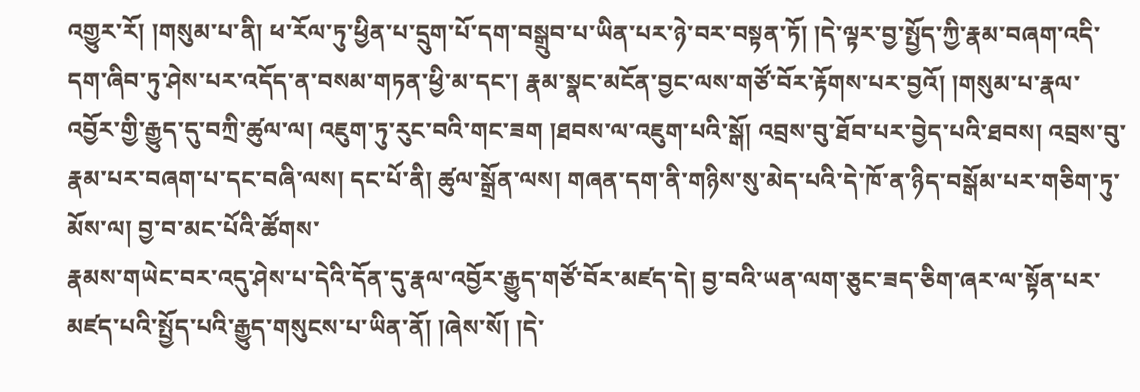འགྱུར་རོ། །གསུམ་པ་ནི། ཕ་རོལ་ཏུ་ཕྱིན་པ་དྲུག་པོ་དག་བསྒྲུབ་པ་ཡིན་པར་ཉེ་བར་བསྟན་ཏོ། །དེ་ལྟར་བྱ་སྤྱོད་ཀྱི་རྣམ་བཞག་འདི་དག་ཞིབ་ཏུ་ཤེས་པར་འདོད་ན་བསམ་གཏན་ཕྱི་མ་དང་། རྣམ་སྣང་མངོན་བྱང་ལས་གཙོ་བོར་རྟོགས་པར་བྱའོ། །གསུམ་པ་རྣལ་འབྱོར་གྱི་རྒྱུད་དུ་བཀྲི་ཚུལ་ལ། འཇུག་ཏུ་རུང་བའི་གང་ཟག །ཐབས་ལ་འཇུག་པའི་སྒོ། འབྲས་བུ་ཐོབ་པར་བྱེད་པའི་ཐབས། འབྲས་བུ་རྣམ་པར་བཞག་པ་དང་བཞི་ལས། དང་པོ་ནི། ཚུལ་སྒྲོན་ལས། གཞན་དག་ནི་གཉིས་སུ་མེད་པའི་དེ་ཁོ་ན་ཉིད་བསྒོམ་པར་གཅིག་ཏུ་མོས་ལ། བྱ་བ་མང་པོའི་ཚོགས་
རྣམས་གཡེང་བར་འདུ་ཤེས་པ་དེའི་དོན་དུ་རྣལ་འབྱོར་རྒྱུད་གཙོ་བོར་མཛད་དེ། བྱ་བའི་ཡན་ལག་ཅུང་ཟད་ཅིག་ཞར་ལ་སྟོན་པར་མཛད་པའི་སྤྱོད་པའི་རྒྱུད་གསུངས་པ་ཡིན་ནོ། །ཞེས་སོ། །དེ་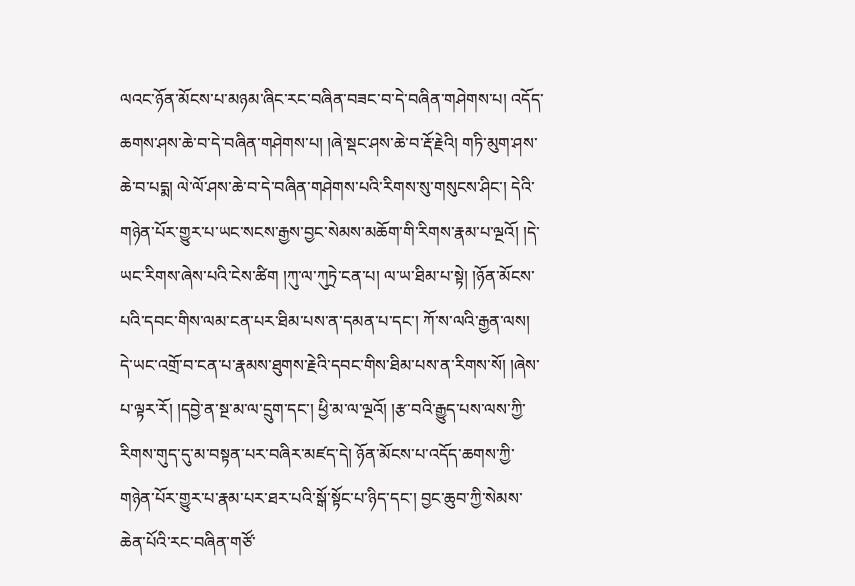ལའང་ཉོན་མོངས་པ་མཉམ་ཞིང་རང་བཞིན་བཟང་བ་དེ་བཞིན་གཤེགས་པ། འདོད་ཆགས་ཤས་ཆེ་བ་དེ་བཞིན་གཤེགས་པ། །ཞེ་སྡང་ཤས་ཆེ་བ་རྡོ་རྗེའི། གཏི་མུག་ཤས་ཆེ་བ་པདྨ། ལེ་ལོ་ཤས་ཆེ་བ་དེ་བཞིན་གཤེགས་པའི་རིགས་སུ་གསུངས་ཤིང་། དེའི་གཉེན་པོར་གྱུར་པ་ཡང་སངས་རྒྱས་བྱང་སེམས་མཆོག་གི་རིགས་རྣམ་པ་ལྔའོ། །དེ་ཡང་རིགས་ཞེས་པའི་ངེས་ཚིག །ཀུ་ལ་ཀུཏྲེ་ངན་པ། ལ་ཡ་ཐིམ་པ་སྟེ། །ཉོན་མོངས་པའི་དབང་གིས་ལམ་ངན་པར་ཐིམ་པས་ན་དམན་པ་དང་། ཀོ་ས་ལའི་རྒྱན་ལས། དེ་ཡང་འགྲོ་བ་ངན་པ་རྣམས་ཐུགས་རྗེའི་དབང་གིས་ཐིམ་པས་ན་རིགས་སོ། །ཞེས་པ་ལྟར་རོ། །དབྱེ་ན་སྔ་མ་ལ་དྲུག་དང་། ཕྱི་མ་ལ་ལྔའོ། །རྩ་བའི་རྒྱུད་པས་ལས་ཀྱི་རིགས་གུད་དུ་མ་བསྟན་པར་བཞིར་མཛད་དེ། ཉོན་མོངས་པ་འདོད་ཆགས་ཀྱི་གཉེན་པོར་གྱུར་པ་རྣམ་པར་ཐར་པའི་སྒོ་སྟོང་པ་ཉིད་དང་། བྱང་ཆུབ་ཀྱི་སེམས་ཆེན་པོའི་རང་བཞིན་གཙོ་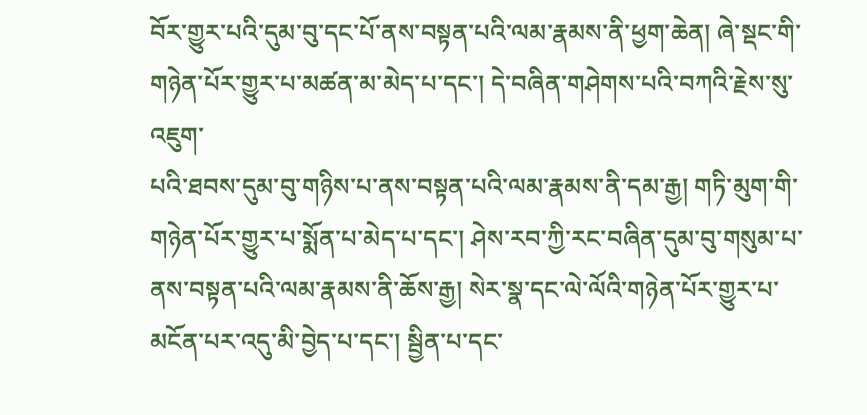བོར་གྱུར་པའི་དུམ་བུ་དང་པོ་ནས་བསྟན་པའི་ལམ་རྣམས་ནི་ཕྱག་ཆེན། ཞེ་སྡང་གི་གཉེན་པོར་གྱུར་པ་མཚན་མ་མེད་པ་དང་། དེ་བཞིན་གཤེགས་པའི་བཀའི་རྗེས་སུ་འཇུག་
པའི་ཐབས་དུམ་བུ་གཉིས་པ་ནས་བསྟན་པའི་ལམ་རྣམས་ནི་དམ་རྒྱ། གཏི་མུག་གི་གཉེན་པོར་གྱུར་པ་སྨོན་པ་མེད་པ་དང་། ཤེས་རབ་ཀྱི་རང་བཞིན་དུམ་བུ་གསུམ་པ་ནས་བསྟན་པའི་ལམ་རྣམས་ནི་ཆོས་རྒྱ། སེར་སྣ་དང་ལེ་ལོའི་གཉེན་པོར་གྱུར་པ་མངོན་པར་འདུ་མི་བྱེད་པ་དང་། སྦྱིན་པ་དང་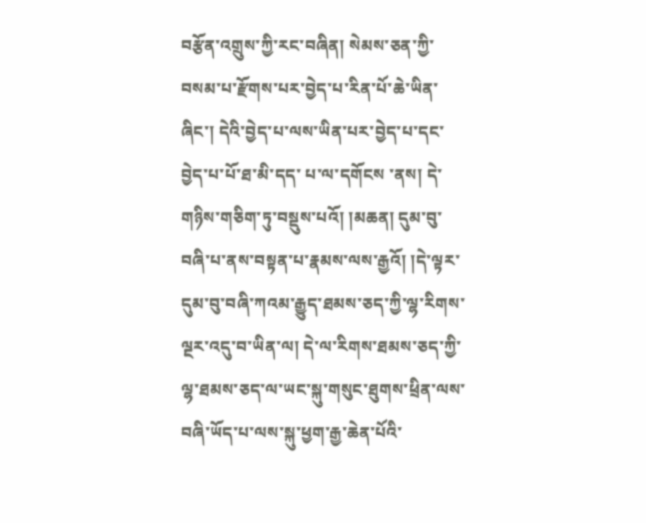བརྩོན་འགྲུས་ཀྱི་རང་བཞིན། སེམས་ཅན་ཀྱི་བསམ་པ་རྫོགས་པར་བྱེད་པ་རིན་པོ་ཆེ་ཡིན་ཞིང་། དེའི་བྱེད་པ་ལས་ཡིན་པར་བྱེད་པ་དང་བྱེད་པ་པོ་ཐ་མི་དད་ པ་ལ་དགོངས ་ནས། དེ་གཉིས་གཅིག་ཏུ་བསྡུས་པའོ། །མཆན། དུམ་བུ་བཞི་པ་ནས་བསྟན་པ་རྣམས་ལས་རྒྱའོ། །དེ་ལྟར་དུམ་བུ་བཞི་ཀའམ་རྒྱུད་ཐམས་ཅད་ཀྱི་ལྷ་རིགས་ལྔར་འདུ་བ་ཡིན་ལ། དེ་ལ་རིགས་ཐམས་ཅད་ཀྱི་ལྷ་ཐམས་ཅད་ལ་ཡང་སྐུ་གསུང་ཐུགས་ཕྲིན་ལས་བཞི་ཡོད་པ་ལས་སྐུ་ཕྱག་རྒྱ་ཆེན་པོའི་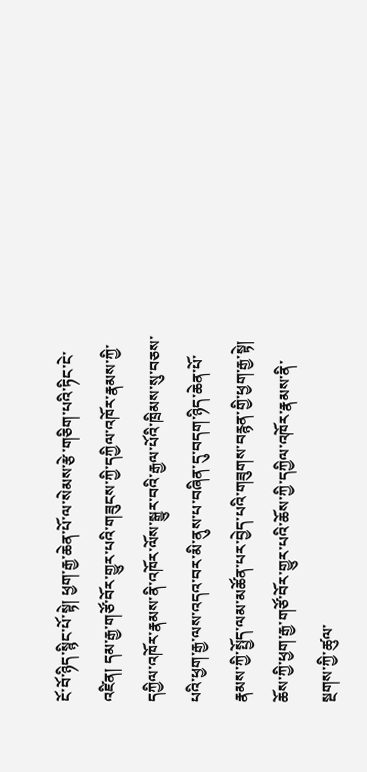ངོ་བོ་ཉིད་སྙིང་པོ་སྟེ། ཕྱག་རྒྱ་ཆེན་པོ་ལ་སེམས་རྩེ་གཅིག་པའི་ཏིང་ངེ་འཛིན། དམ་རྒྱ་གཙོ་བོར་གྱུར་པའི་གཟུངས་ཀྱི་དཀྱིལ་འཁོར་རྣམས་ཀྱི་དཀྱིལ་འཁོར་རྣམས་ནི་འཁོར་ལོས་སྒྱུར་བའི་རྒྱལ་པོའི་ཁྲིམས་སུ་བཅས་པའི་ཕྱག་རྒྱ་ལས་འདའ་བར་མི་ནུས་པ་བཞིན་དུ་བདག་ཉིད་ཆེན་པོ་རྣམས་ཀྱི་སྤྱོད་ལམ་མཚོན་པར་བྱེད་པའི་གཟུགས་བརྙན་གྱི་ཕྱག་རྒྱ་སྟེ། ཆོས་ཀྱི་ཕྱག་རྒྱ་གཙོ་བོར་གྱུར་པའི་ཆོས་ཀྱི་དཀྱིལ་འཁོར་རྣམས་ནི་སྔགས་ཀྱི་ཚུལ་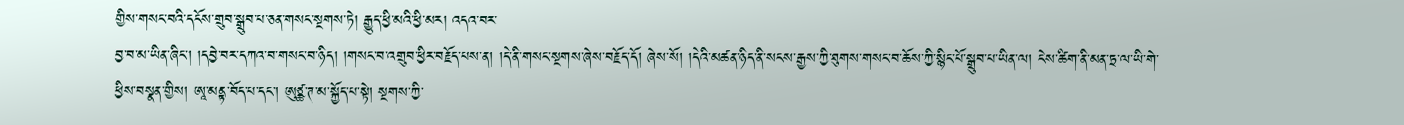གྱིས་གསང་བའི་དངོས་གྲུབ་སྒྲུབ་པ་ཅན་གསང་སྔགས་ཏེ། རྒྱུད་ཕྱི་མའི་ཕྱི་མར། འདའ་བར་
བྱ་བ་མ་ཡིན་ཞིང་། །དབྱེ་བར་དཀའ་བ་གསང་བ་ཉིད། །གསང་བ་འགྲུབ་ཕྱིར་བརྗོད་པས་ན། །དེ་ནི་གསང་སྔགས་ཞེས་བརྗོད་དོ། ཞེས་སོ། །དེའི་མཚན་ཉིད་ནི་སངས་རྒྱས་ཀྱི་ཐུགས་གསང་བ་ཆོས་ཀྱི་སྙིང་པོ་སྒྲུབ་པ་ཡིན་ལ། ངེས་ཚིག་ནི་མན་ཏྲ་ལ་ཡི་གེ་ཕྱིས་བསྣན་གྱིས། ཨཱ་མནྟ་བོད་པ་དང་། ཨུཙྪ་ཊ་མ་སྐྱོད་པ་སྟེ། སྔགས་ཀྱི་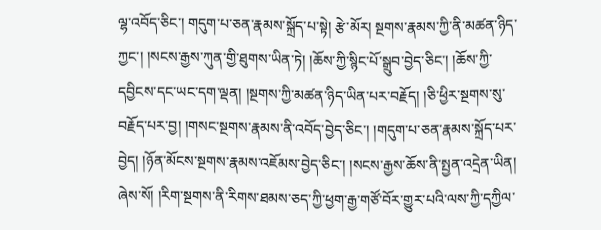ལྷ་འབོད་ཅིང་། གདུག་པ་ཅན་རྣམས་སྐྲོད་པ་སྟེ། རྩེ་མོར། སྔགས་རྣམས་ཀྱི་ནི་མཚན་ཉིད་ཀྱང་། །སངས་རྒྱས་ཀུན་གྱི་ཐུགས་ཡིན་ཏེ། །ཆོས་ཀྱི་སྙིང་པོ་སྒྲུབ་བྱེད་ཅིང་། །ཆོས་ཀྱི་དབྱིངས་དང་ཡང་དག་ལྡན། །སྔགས་ཀྱི་མཚན་ཉིད་ཡིན་པར་བརྗོད། །ཅི་ཕྱིར་སྔགས་སུ་བརྗོད་པར་བྱ། །གསང་སྔགས་རྣམས་ནི་འབོད་བྱེད་ཅིང་། །གདུག་པ་ཅན་རྣམས་སྐྲོད་པར་བྱེད། །ཉོན་མོངས་སྔགས་རྣམས་འཇོམས་བྱེད་ཅིང་། །སངས་རྒྱས་ཆོས་ནི་སྤྱན་འདྲེན་ཡིན། ཞེས་སོ། །རིག་སྔགས་ནི་རིགས་ཐམས་ཅད་ཀྱི་ཕྱག་རྒྱ་གཙོ་བོར་གྱུར་པའི་ལས་ཀྱི་དཀྱིལ་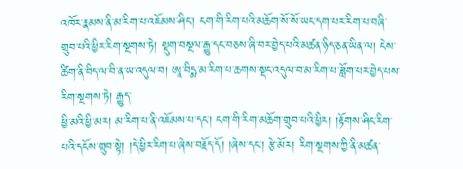འཁོར་རྣམས་ནི་མ་རིག་པ་འཇོམས་ཤིང་། ངག་གི་རིག་པའི་མཆོག་སོ་སོ་ཡང་དག་པར་རིག་པ་བཞི་གྲུབ་པའི་ཕྱིར་རིག་སྔགས་ཏེ། སྡུག་བསྔལ་རྒྱུ་དང་བཅས་ཞི་བར་བྱེད་པའི་མཚན་ཉིད་ཅན་ཡིན་ལ། ངེས་ཚིག་ནི་བིད་ལ་བི་ན་ཡ་འདུལ་བ། ཨཱ་བིདྨ་མ་རིག་པ་ཆགས་སྡང་འདུལ་བ་མ་རིག་པ་ཟློག་པར་བྱེད་པས་རིག་སྔགས་ཏེ། རྒྱུད་
ཕྱི་མའི་ཕྱི་མར། མ་རིག་པ་ནི་འཇོམས་པ་དང་། ངག་གི་རིག་མཆོག་གྲུབ་པའི་ཕྱིར། །རྟོགས་ཤིང་རིག་པའི་དངོས་གྲུབ་སྟེ། །དེ་ཕྱིར་རིག་པ་ཞེས་བརྗོད་དོ། །ཞེས་དང་། རྩེ་མོར། རིག་སྔགས་ཀྱི་ནི་མཚན་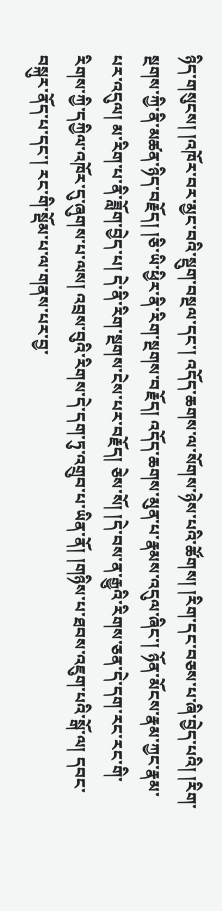ཉིད་གསུངས། །འཁོར་བར་མྱང་བའི་སྡུག་བསྔལ་དང་། འདོད་ཆགས་ལ་སོགས་ཉེས་པའི་ཚོགས། །རིག་དང་བཅས་པ་ཞི་བྱེད་པའི། །རིག་སྔགས་ཀྱི་ནི་མཚན་ཉིད་བརྗོད། །ཅི་ཡི་ཕྱིར་ནི་རིག་སྔགས་བརྗོད། འདོད་ཆགས་མུན་པ་རྣམས་འདུལ་ཞིང་། ཉོན་མོངས་རྣམ་ཀྱང་རྣམ་པར་འདུལ། མ་རིག་པ་ནི་ཟློག་བྱེད་པ། དེ་ནི་རིག་སྔགས་ངེས་པར་བརྗོད། ཅེས་སོ། །དེ་བས་ན་རྒྱུའི་རིགས་ཅན་དེ་དག་རང་རང་གི་རིགས་ཀྱི་དཀྱིལ་འཁོར་དུ་ཞུགས་པ་ལས། འབྲས་བུའི་རིགས་དེ་དག་ཏུ་འགྲུབ་པ་ཡིན་ནོ། །གཉིས་པ་ཐབས་འཇུག་པའི་སྒོ་ལ། དབང་བསྐུར་ནོད་པ་དང་། རང་གི་སྡོམ་པ་ལ་གནས་པར་བྱ་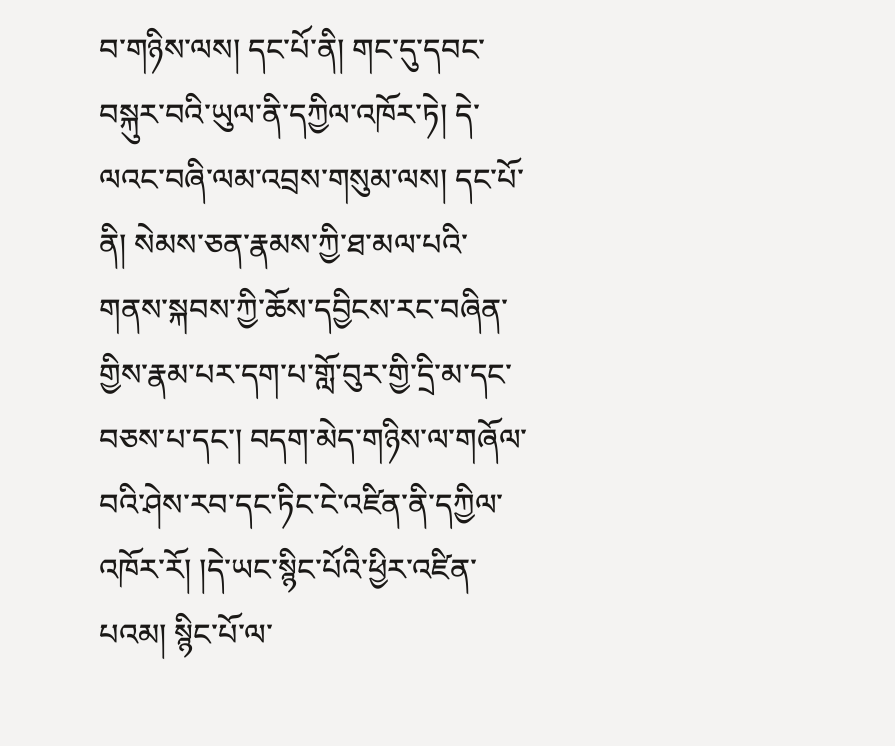བ་གཉིས་ལས། དང་པོ་ནི། གང་དུ་དབང་བསྐུར་བའི་ཡུལ་ནི་དཀྱིལ་འཁོར་ཏེ། དེ་ལའང་བཞི་ལམ་འབྲས་གསུམ་ལས། དང་པོ་ནི། སེམས་ཅན་རྣམས་ཀྱི་ཐ་མལ་པའི་གནས་སྐབས་ཀྱི་ཆོས་དབྱིངས་རང་བཞིན་གྱིས་རྣམ་པར་དག་པ་གློ་བུར་གྱི་དྲི་མ་དང་བཅས་པ་དང་། བདག་མེད་གཉིས་ལ་གཞོལ་བའི་ཤེས་རབ་དང་ཏིང་ངེ་འཛིན་ནི་དཀྱིལ་འཁོར་རོ། །དེ་ཡང་སྙིང་པོའི་ཕྱིར་འཛིན་པའམ། སྙིང་པོ་ལ་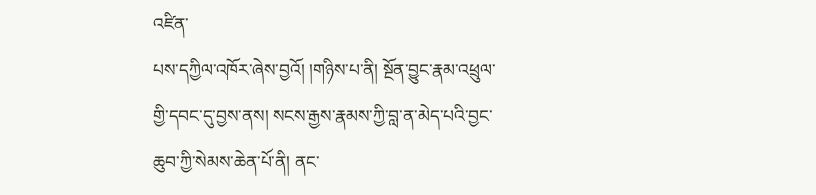འཛིན་
པས་དཀྱིལ་འཁོར་ཞེས་བྱའོ། །གཉིས་པ་ནི། སྔོན་བྱུང་རྣམ་འཕྲུལ་གྱི་དབང་དུ་བྱས་ནས། སངས་རྒྱས་རྣམས་ཀྱི་བླ་ན་མེད་པའི་བྱང་ཆུབ་ཀྱི་སེམས་ཆེན་པོ་ནི། ནང་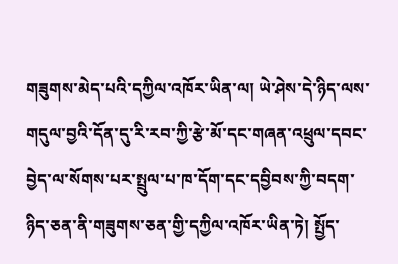གཟུགས་མེད་པའི་དཀྱིལ་འཁོར་ཡིན་ལ། ཡེ་ཤེས་དེ་ཉིད་ལས་གདུལ་བྱའི་དོན་དུ་རི་རབ་ཀྱི་རྩེ་མོ་དང་གཞན་འཕྲུལ་དབང་བྱེད་ལ་སོགས་པར་སྤྲུལ་པ་ཁ་དོག་དང་དབྱིབས་ཀྱི་བདག་ཉིད་ཅན་ནི་གཟུགས་ཅན་གྱི་དཀྱིལ་འཁོར་ཡིན་ཏེ། སྤྱོད་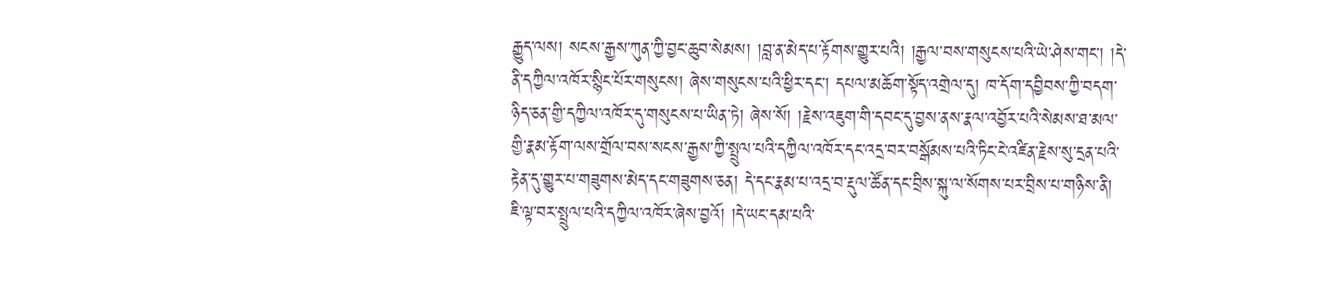རྒྱུད་ལས། སངས་རྒྱས་ཀུན་ཀྱི་བྱང་ཆུབ་སེམས། །བླ་ན་མེད་པ་རྟོགས་གྱུར་པའི། །རྒྱལ་བས་གསུངས་པའི་ཡེ་ཤེས་གང་། །དེ་ནི་དཀྱིལ་འཁོར་སྙིང་པོར་གསུངས། ཞེས་གསུངས་པའི་ཕྱིར་དང་། དཔལ་མཆོག་སྟོད་འགྲེལ་དུ། ཁ་དོག་དབྱིབས་ཀྱི་བདག་ཉིད་ཅན་གྱི་དཀྱིལ་འཁོར་དུ་གསུངས་པ་ཡིན་ཏེ། ཞེས་སོ། །རྗེས་འཇུག་གི་དབང་དུ་བྱས་ནས་རྣལ་འབྱོར་པའི་སེམས་ཐ་མལ་གྱི་རྣམ་རྟོག་ལས་གྲོལ་བས་སངས་རྒྱས་ཀྱི་སྤྲུལ་པའི་དཀྱིལ་འཁོར་དང་འདྲ་བར་བསྒོམས་པའི་ཏིང་ངེ་འཛིན་རྗེས་སུ་དྲན་པའི་རྟེན་དུ་གྱུར་པ་གཟུགས་མེད་དང་གཟུགས་ཅན། དེ་དང་རྣམ་པ་འདྲ་བ་རྡུལ་ཚོན་དང་བྲིས་སྐུ་ལ་སོགས་པར་བྲིས་པ་གཉིས་ནི། ཇི་ལྟ་བར་སྤྲུལ་པའི་དཀྱིལ་འཁོར་ཞེས་བྱའོ། །དེ་ཡང་དམ་པའི་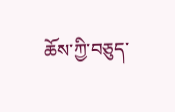ཆོས་ཀྱི་བཅུད་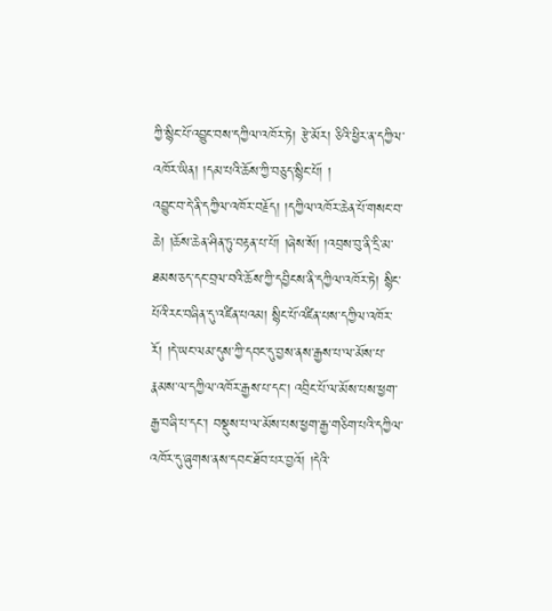ཀྱི་སྙིང་པོ་འབྱུང་བས་དཀྱིལ་འཁོར་ཏེ། རྩེ་མོར། ཅིའི་ཕྱིར་ན་དཀྱིལ་འཁོར་ཡིན། །དམ་པའི་ཆོས་ཀྱི་བཅུད་སྙིང་པོ། །
འབྱུང་བ་དེ་ནི་དཀྱིལ་འཁོར་བརྗོད། །དཀྱིལ་འཁོར་ཆེན་པོ་གསང་བ་ཆེ། །ཆོས་ཆེན་ཤིན་ཏུ་བརྟན་པ་པོ། །ཞེས་སོ། །འབྲས་བུ་ནི་དྲི་མ་ཐམས་ཅད་དང་བྲལ་བའི་ཆོས་ཀྱི་དབྱིངས་ནི་དཀྱིལ་འཁོར་ཏེ། སྙིང་པོའི་རང་བཞིན་དུ་འཛིན་པའམ། སྙིང་པོ་འཛིན་པས་དཀྱིལ་འཁོར་རོ། །དེ་ཡང་ལམ་དུས་ཀྱི་དབང་དུ་བྱས་ནས་རྒྱས་པ་ལ་མོས་པ་རྣམས་ལ་དཀྱིལ་འཁོར་རྒྱས་པ་དང་། འབྲིང་པོ་ལ་མོས་པས་ཕྱག་རྒྱ་བཞི་པ་དང་། བསྡུས་པ་ལ་མོས་པས་ཕྱག་རྒྱ་གཅིག་པའི་དཀྱིལ་འཁོར་དུ་ཞུགས་ནས་དབང་ཐོབ་པར་བྱའོ། །དེའི་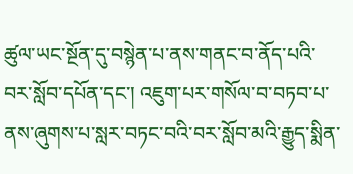ཚུལ་ཡང་སྔོན་དུ་བསྙེན་པ་ནས་གནང་བ་ནོད་པའི་བར་སློབ་དཔོན་དང་། འཇུག་པར་གསོལ་བ་བཏབ་པ་ནས་ཞུགས་པ་སླར་བཏང་བའི་བར་སློབ་མའི་རྒྱུད་སྨིན་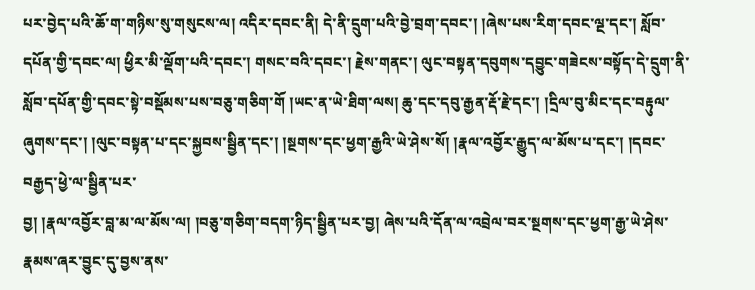པར་བྱེད་པའི་ཆོ་ག་གཉིས་སུ་གསུངས་ལ། འདིར་དབང་ནི། དེ་ནི་དྲུག་པའི་བྱེ་བྲག་དབང་། །ཞེས་པས་རིག་དབང་ལྔ་དང་། སློབ་དཔོན་གྱི་དབང་ལ། ཕྱིར་མི་ལྡོག་པའི་དབང་། གསང་བའི་དབང་། རྗེས་གནང་། ལུང་བསྟན་དབུགས་དབྱུང་གཟེངས་བསྟོད་དེ་དྲུག་ནི་སློབ་དཔོན་གྱི་དབང་སྟེ་བསྡོམས་པས་བཅུ་གཅིག་གོ །ཡང་ན་ཡེ་ཐིག་ལས། ཆུ་དང་དབུ་རྒྱན་རྡོ་རྗེ་དང་། །དྲིལ་བུ་མིང་དང་བརྟུལ་ཞུགས་དང་། །ལུང་བསྟན་པ་དང་སྐྱབས་སྦྱིན་དང་། །སྔགས་དང་ཕྱག་རྒྱའི་ཡེ་ཤེས་སོ། །རྣལ་འབྱོར་རྒྱུད་ལ་མོས་པ་དང་། །དབང་བརྒྱད་ཕྱེ་ལ་སྦྱིན་པར་
བྱ། །རྣལ་འབྱོར་བླ་མ་ལ་མོས་ལ། །བཅུ་གཅིག་བདག་ཉིད་སྦྱིན་པར་བྱ། ཞེས་པའི་དོན་ལ་འབྲེལ་བར་སྔགས་དང་ཕྱག་རྒྱ་ཡེ་ཤེས་རྣམས་ཞར་བྱུང་དུ་བྱས་ནས་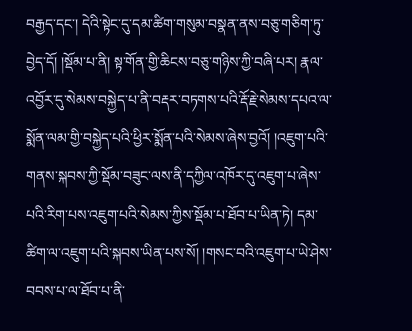བརྒྱད་དང་། དེའི་སྟེང་དུ་དམ་ཚིག་གསུམ་བསྣན་ནས་བཅུ་གཅིག་ཏུ་བྱེད་དོ། །སྡོམ་པ་ནི། སྟ་གོན་གྱི་ཆིངས་བཅུ་གཉིས་ཀྱི་བཞི་པར། རྣལ་འབྱོར་དུ་སེམས་བསྐྱེད་པ་ནི་བརྡར་བཏགས་པའི་རྡོ་རྗེ་སེམས་དཔའ་ལ་སྨོན་ལམ་གྱི་བསྐྱེད་པའི་ཕྱིར་སྨོན་པའི་སེམས་ཞེས་བྱའོ། །འཇུག་པའི་གནས་སྐབས་ཀྱི་སྡོམ་བཟུང་ལས་ནི་དཀྱིལ་འཁོར་དུ་འཇུག་པ་ཞེས་པའི་རིག་པས་འཇུག་པའི་སེམས་ཀྱིས་སྡོམ་པ་ཐོབ་པ་ཡིན་ཏེ། དམ་ཚིག་ལ་འཇུག་པའི་སྐབས་ཡིན་པས་སོ། །གསང་བའི་འཇུག་པ་ཡེ་ཤེས་བབས་པ་ལ་ཐོབ་པ་ནི་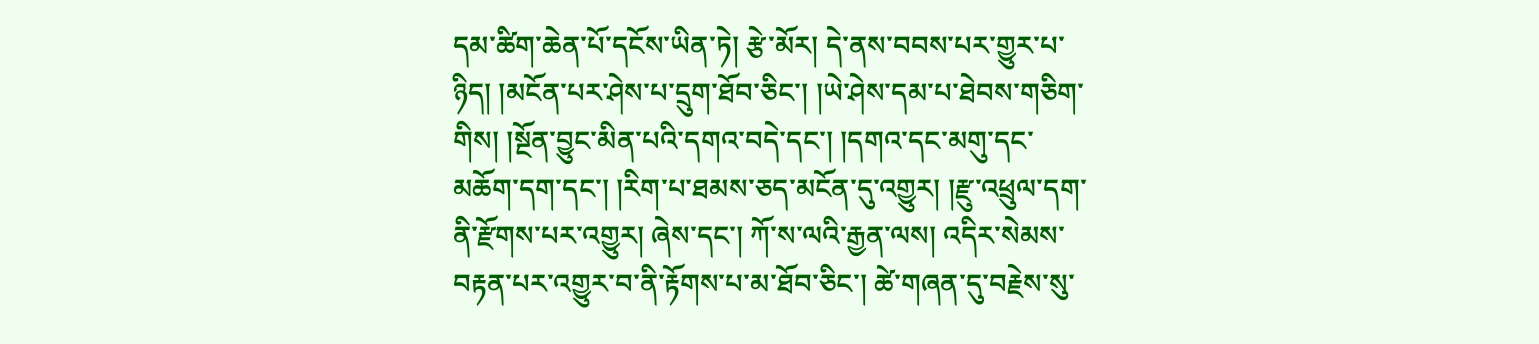དམ་ཚིག་ཆེན་པོ་དངོས་ཡིན་ཏེ། རྩེ་མོར། དེ་ནས་བབས་པར་གྱུར་པ་ཉིད། །མངོན་པར་ཤེས་པ་དྲུག་ཐོབ་ཅིང་། །ཡེ་ཤེས་དམ་པ་ཐེབས་གཅིག་གིས། །སྔོན་བྱུང་མིན་པའི་དགའ་བདེ་དང་། །དགའ་དང་མགུ་དང་མཆོག་དག་དང་། །རིག་པ་ཐམས་ཅད་མངོན་དུ་འགྱུར། །རྫུ་འཕྲུལ་དག་ནི་རྫོགས་པར་འགྱུར། ཞེས་དང་། ཀོ་ས་ལའི་རྒྱན་ལས། འདིར་སེམས་བརྟན་པར་འགྱུར་བ་ནི་རྟོགས་པ་མ་ཐོབ་ཅིང་། ཚེ་གཞན་དུ་བརྗེས་སུ་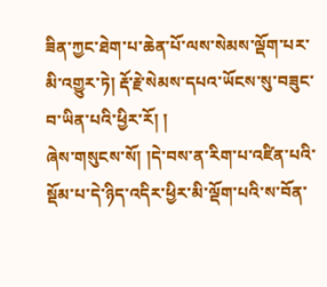ཟིན་ཀྱང་ཐེག་པ་ཆེན་པོ་ལས་སེམས་ལྡོག་པར་མི་འགྱུར་ཏེ། རྡོ་རྗེ་སེམས་དཔའ་ཡོངས་སུ་བཟུང་བ་ཡིན་པའི་ཕྱིར་རོ། །
ཞེས་གསུངས་སོ། །དེ་བས་ན་རིག་པ་འཛིན་པའི་སྡོམ་པ་དེ་ཉིད་འདིར་ཕྱིར་མི་ལྡོག་པའི་ས་བོན་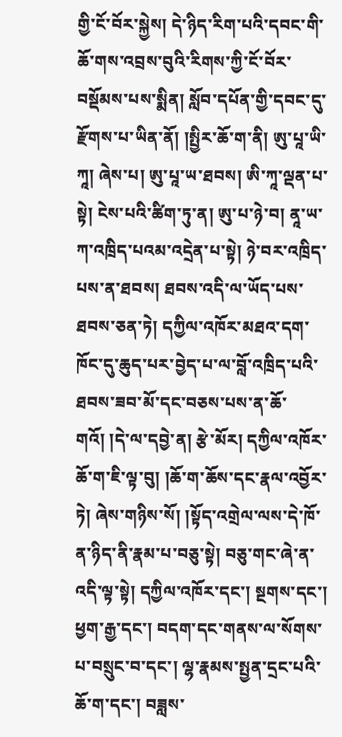གྱི་ངོ་བོར་སྐྱེས། དེ་ཉིད་རིག་པའི་དབང་གི་ཆོ་གས་འབྲས་བུའི་རིགས་ཀྱི་ངོ་བོར་བསྡོམས་པས་སྨིན། སློབ་དཔོན་གྱི་དབང་དུ་རྫོགས་པ་ཡིན་ནོ། །སྤྱིར་ཆོ་ག་ནི། ཨུ་པཱ་ཡི་ཀཱ། ཞེས་པ། ཨུ་པཱ་ཡ་ཐབས། ཨི་ཀཱ་ལྡན་པ་སྟེ། ངེས་པའི་ཚིག་ཏུ་ན། ཨུ་པ་ཉེ་བ། ནཱ་ཡ་ཀ་འཁྲིད་པའམ་འདྲེན་པ་སྟེ། ཉེ་བར་འཁྲིད་པས་ན་ཐབས། ཐབས་འདི་ལ་ཡོད་པས་ཐབས་ཅན་ཏེ། དཀྱིལ་འཁོར་མཐའ་དག་ཁོང་དུ་ཆུད་པར་བྱེད་པ་ལ་བློ་འཁྲིད་པའི་ཐབས་ཟབ་མོ་དང་བཅས་པས་ན་ཆོ་གའོ། །དེ་ལ་དབྱེ་ན། རྩེ་མོར། དཀྱིལ་འཁོར་ཆོ་ག་ཇི་ལྟ་བུ། །ཆོ་ག་ཆོས་དང་རྣལ་འབྱོར་ཏེ། ཞེས་གཉིས་སོ། །སྟོད་འགྲེལ་ལས་དེ་ཁོ་ན་ཉིད་ནི་རྣམ་པ་བཅུ་སྟེ། བཅུ་གང་ཞེ་ན་འདི་ལྟ་སྟེ། དཀྱིལ་འཁོར་དང་། སྔགས་དང་། ཕྱག་རྒྱ་དང་། བདག་དང་གནས་ལ་སོགས་པ་བསྲུང་བ་དང་། ལྷ་རྣམས་སྤྱན་དྲང་པའི་ཆོ་ག་དང་། བཟླས་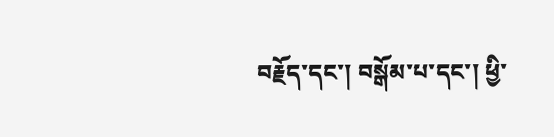བརྗོད་དང་། བསྒོམ་པ་དང་། ཕྱི་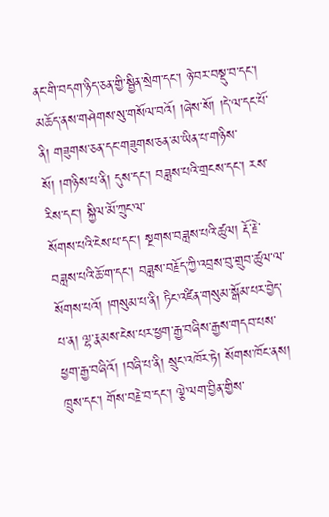ནང་གི་བདག་ཉིད་ཅན་གྱི་སྦྱིན་སྲེག་དང་། ཉེ་བར་བསྡུ་བ་དང་། མཆོད་ནས་གཤེགས་སུ་གསོལ་བའོ། །ཞེས་སོ། །དེ་ལ་དང་པོ་ནི། གཟུགས་ཅན་དང་གཟུགས་ཅན་མ་ཡིན་པ་གཉིས་སོ། །གཉིས་པ་ནི། དུས་དང་། བཟླས་པའི་གྲངས་དང་། རས་རིས་དང་། སྐྱིལ་མོ་ཀྲུང་ལ་
སོགས་པའི་ངེས་པ་དང་། སྔགས་བཟླས་པའི་ཚུལ། རྡོ་རྗེ་བཟླས་པའི་ཆོ་ག་དང་། བཟླས་བརྗོད་ཀྱི་འབྲས་བུ་གྲུབ་ཚུལ་ལ་སོགས་པའོ། །གསུམ་པ་ནི། ཏིང་འཛིན་གསུམ་སྒོམ་པར་བྱེད་པ་ན། ལྷ་རྣམས་ངེས་པར་ཕྱག་རྒྱ་བཞིས་རྒྱས་གདབ་པས་ཕྱག་རྒྱ་བཞིའོ། །བཞི་པ་ནི། སྲུང་འཁོར་ཏེ། སོགས་ཁོང་ནས། ཁྲུས་དང་། གོས་བརྗེ་བ་དང་། ལྕེ་ལག་བྱིན་གྱིས་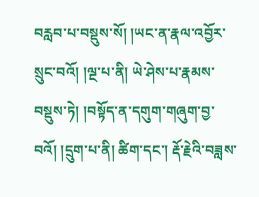བརླབ་པ་བསྡུས་སོ། །ཡང་ན་རྣལ་འབྱོར་སྲུང་བའོ། །ལྔ་པ་ནི། ཡེ་ཤེས་པ་རྣམས་བསྡུས་ཏེ། །བསྟོད་ན་དགུག་གཞུག་བྱ་བའོ། །དྲུག་པ་ནི། ཚིག་དང་། རྡོ་རྗེའི་བཟླས་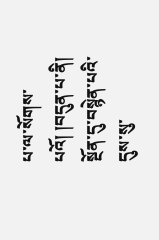པ་ལ་སོགས་པའོ། །བདུན་པ་ནི། སྔོན་དུ་བསྙེན་པའི་དུས་སུ་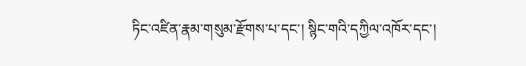ཏིང་འཛིན་རྣམ་གསུམ་རྫོགས་པ་དང་། སྙིང་གའི་དཀྱིལ་འཁོར་དང་།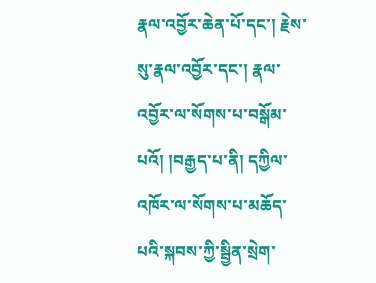རྣལ་འབྱོར་ཆེན་པོ་དང་། རྗེས་སུ་རྣལ་འབྱོར་དང་། རྣལ་འབྱོར་ལ་སོགས་པ་བསྒོམ་པའོ། །བརྒྱད་པ་ནི། དཀྱིལ་འཁོར་ལ་སོགས་པ་མཆོད་པའི་སྐབས་ཀྱི་སྦྱིན་སྲེག་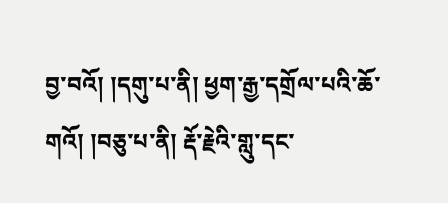བྱ་བའོ། །དགུ་པ་ནི། ཕྱག་རྒྱ་དགྲོལ་པའི་ཆོ་གའོ། །བཅུ་པ་ནི། རྡོ་རྗེའི་གླུ་དང་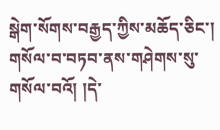སྒེག་སོགས་བརྒྱད་ཀྱིས་མཆོད་ཅིང་། གསོལ་བ་བཏབ་ནས་གཤེགས་སུ་གསོལ་བའོ། །དེ་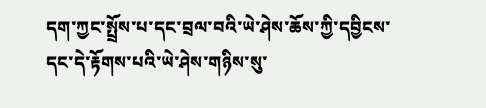དག་ཀྱང་སྤྲོས་པ་དང་བྲལ་བའི་ཡེ་ཤེས་ཆོས་ཀྱི་དབྱིངས་དང་དེ་རྟོགས་པའི་ཡེ་ཤེས་གཉིས་སུ་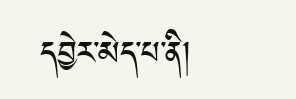དབྱེར་མེད་པ་ནི།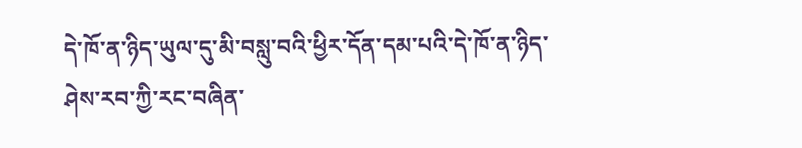དེ་ཁོ་ན་ཉིད་ཡུལ་དུ་མི་བསླུ་བའི་ཕྱིར་དོན་དམ་པའི་དེ་ཁོ་ན་ཉིད་ཤེས་རབ་ཀྱི་རང་བཞིན་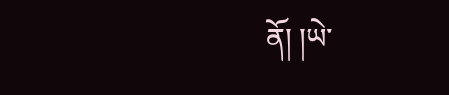ནོ། །ཡེ་